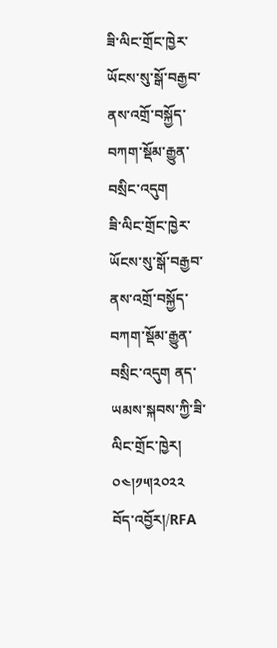ཟི་ལིང་གྲོང་ཁྱེར་ཡོངས་སུ་སྒོ་བརྒྱབ་ནས་འགྲོ་བསྐྱོད་བཀག་སྡོམ་རྒྱུན་བསྲིང་འདུག
ཟི་ལིང་གྲོང་ཁྱེར་ཡོངས་སུ་སྒོ་བརྒྱབ་ནས་འགྲོ་བསྐྱོད་བཀག་སྡོམ་རྒྱུན་བསྲིང་འདུག ནད་ཡམས་སྐབས་ཀྱི་ཟི་ལིང་གྲོང་ཁྱེར། ༠༤།༡༥།༢༠༢༢
བོད་འབྱོར།/RFA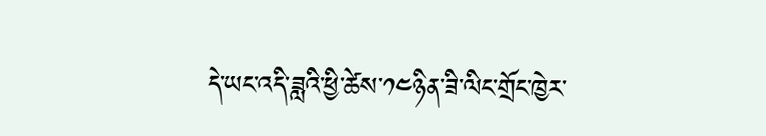དེ་ཡང་འདི་ཟླའི་ཕྱི་ཚེས་༡༤ཉིན་ཟི་ལིང་གྲོང་ཁྱེར་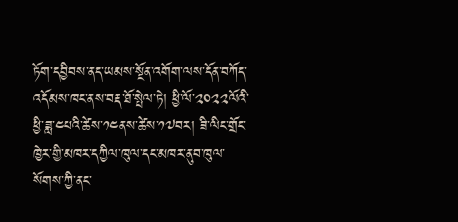ཏོག་དབྱིབས་ནད་ཡམས་སྔོན་འགོག་ལས་དོན་བཀོད་འདོམས་ཁང་ནས་བརྡ་ཐོ་སྤེལ་ཏེ། ཕྱི་ལོ་༢༠༢༢ལོའི་ཕྱི་ཟླ་༤པའི་ཚེས་༡༤ནས་ཚེས་༡༧བར། ཟི་ལིང་གྲོང་ཁྱེར་གྱི་མཁར་དཀྱིལ་ཁུལ་དང་མཁར་ནུབ་ཁུལ་སོགས་ཀྱི་ནང་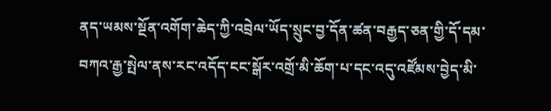ནད་ཡམས་སྔོན་འགོག་ཆེད་ཀྱི་འབྲེལ་ཡོད་སྲུང་བྱ་དོན་ཚན་བརྒྱད་ཅན་གྱི་དོ་དམ་བཀའ་རྒྱ་སྤེལ་ནས་རང་འདོད་ངང་སྒོར་འགྲོ་མི་ཆོག་པ་དང་འདུ་འཛོམས་བྱེད་མི་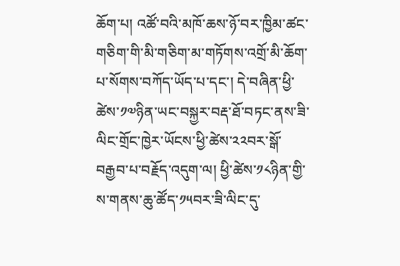ཆོག་པ། འཚོ་བའི་མཁོ་ཆས་ཉོ་བར་ཁྱིམ་ཚང་གཅིག་གི་མི་གཅིག་མ་གཏོགས་འགྲོ་མི་ཆོག་པ་སོགས་བཀོད་ཡོད་པ་དང་། དེ་བཞིན་ཕྱི་ཚེས་༡༧ཉིན་ཡང་བསྐྱར་བརྡ་ཐོ་བཏང་ནས་ཟི་ལིང་གྲོང་ཁྱེར་ཡོངས་ཕྱི་ཚེས་༢༢བར་སྒོ་བརྒྱབ་པ་བརྗོད་འདུག་ལ། ཕྱི་ཚེས་༡༨ཉིན་གྱི་ས་གནས་ཆུ་ཚོད་༡༥བར་ཟི་ལིང་དུ་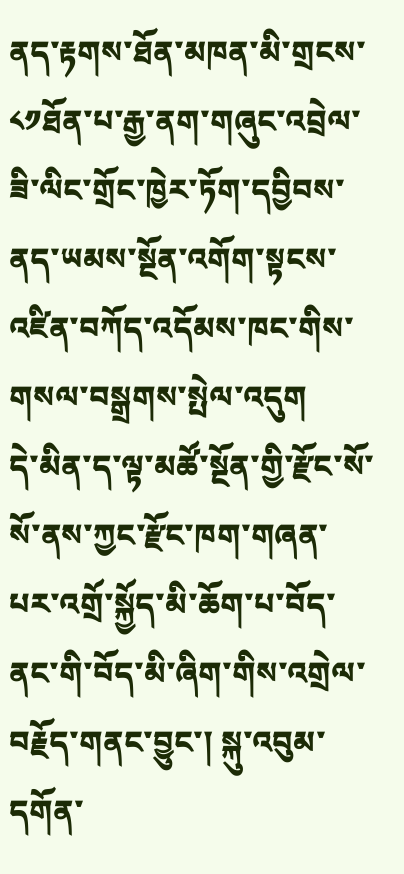ནད་རྟགས་ཐོན་མཁན་མི་གྲངས་༨༡ཐོན་པ་རྒྱ་ནག་གཞུང་འབྲེལ་ཟི་ལིང་གྲོང་ཁྱེར་ཏོག་དབྱིབས་ནད་ཡམས་སྔོན་འགོག་སྟངས་འཛིན་བཀོད་འདོམས་ཁང་གིས་གསལ་བསྒྲགས་སྤེལ་འདུག
དེ་མིན་ད་ལྟ་མཚོ་སྔོན་གྱི་རྫོང་སོ་སོ་ནས་ཀྱང་རྫོང་ཁག་གཞན་པར་འགྲོ་སྐྱོད་མི་ཆོག་པ་བོད་ནང་གི་བོད་མི་ཞིག་གིས་འགྲེལ་བརྗོད་གནང་བྱུང་། སྐུ་འབུམ་དགོན་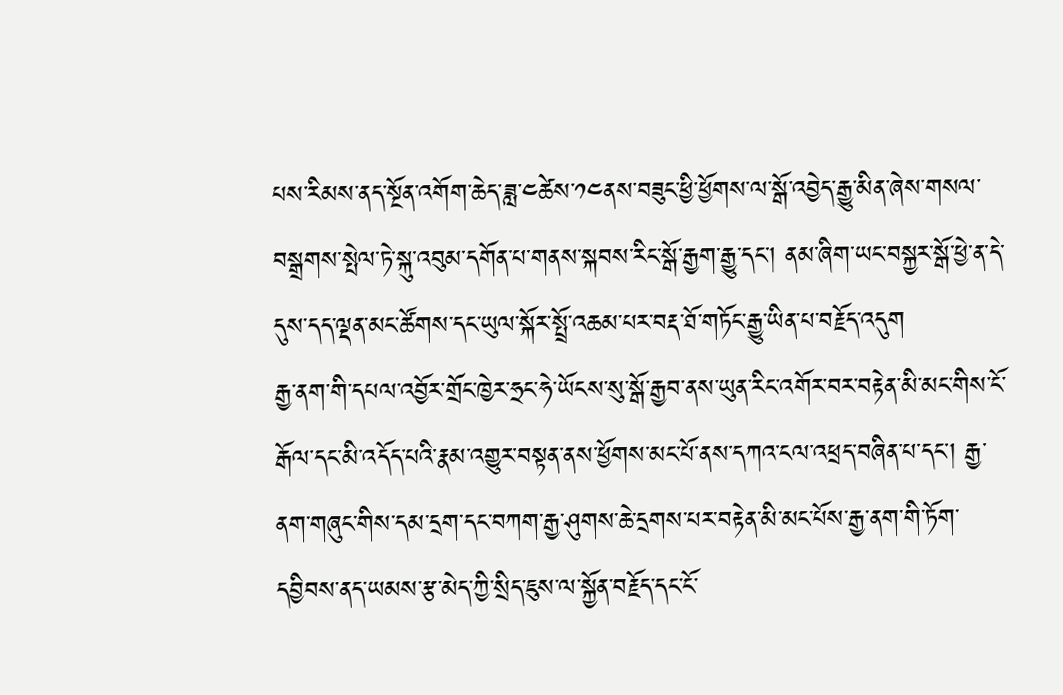པས་རིམས་ནད་སྔོན་འགོག་ཆེད་ཟླ་༤ཚེས་༡༤ནས་བཟུང་ཕྱི་ཕྱོགས་ལ་སྒོ་འབྱེད་རྒྱུ་མིན་ཞེས་གསལ་བསྒྲགས་སྤེལ་ཏེ་སྐུ་འབུམ་དགོན་པ་གནས་སྐབས་རིང་སྒོ་རྒྱག་རྒྱུ་དང་། ནམ་ཞིག་ཡང་བསྐྱར་སྒོ་ཕྱེ་ན་དེ་དུས་དད་ལྡན་མང་ཚོགས་དང་ཡུལ་སྐོར་སྤྲོ་འཆམ་པར་བརྡ་ཐོ་གཏོང་རྒྱུ་ཡིན་པ་བརྗོད་འདུག
རྒྱ་ནག་གི་དཔལ་འབྱོར་གྲོང་ཁྱེར་ཧྲང་ཧེ་ཡོངས་སུ་སྒོ་རྒྱབ་ནས་ཡུན་རིང་འགོར་བར་བརྟེན་མི་མང་གིས་ངོ་རྒོལ་དང་མི་འདོད་པའི་རྣམ་འགྱུར་བསྟན་ནས་ཕྱོགས་མང་པོ་ནས་དཀའ་ངལ་འཕྲད་བཞིན་པ་དང་། རྒྱ་ནག་གཞུང་གིས་དམ་དྲག་དང་བཀག་རྒྱ་ཤུགས་ཆེ་དྲགས་པར་བརྟེན་མི་མང་པོས་རྒྱ་ནག་གི་ཏོག་དབྱིབས་ནད་ཡམས་རྩ་མེད་ཀྱི་སྲིད་ཇུས་ལ་སྐྱོན་བརྗོད་དང་ངོ་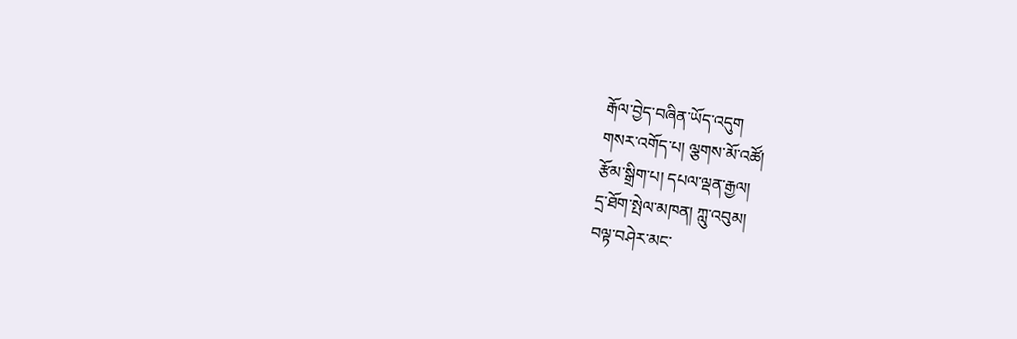རྒོལ་བྱེད་བཞིན་ཡོད་འདུག
གསར་འགོད་པ། ལྕགས་མོ་འཚོ།
རྩོམ་སྒྲིག་པ། དཔལ་ལྡན་རྒྱལ།
དྲ་ཐོག་སྤེལ་མཁན། ཀླུ་འབུམ།
བལྟ་བཤེར་མང་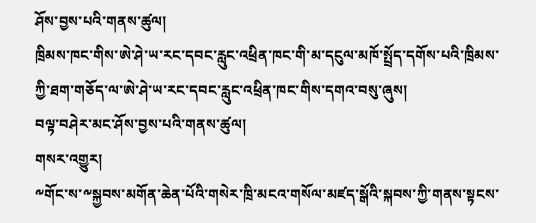ཤོས་བྱས་པའི་གནས་ཚུལ།
ཁྲིམས་ཁང་གིས་ཨེ་ཤེ་ཡ་རང་དབང་རླུང་འཕྲིན་ཁང་གི་མ་དངུལ་མཁོ་སྤྲོད་དགོས་པའི་ཁྲིམས་ཀྱི་ཐག་གཅོད་ལ་ཨེ་ཤེ་ཡ་རང་དབང་རླུང་འཕྲིན་ཁང་གིས་དགའ་བསུ་ཞུས།
བལྟ་བཤེར་མང་ཤོས་བྱས་པའི་གནས་ཚུལ།
གསར་འགྱུར།
༸གོང་ས་༸སྐྱབས་མགོན་ཆེན་པོའི་གསེར་ཁྲི་མངའ་གསོལ་མཛད་སྒོའི་སྐབས་ཀྱི་གནས་སྟངས་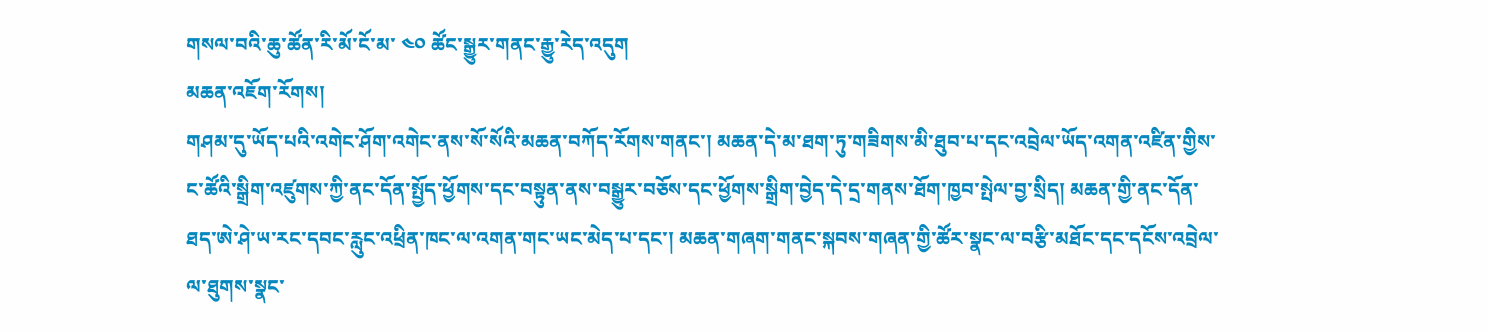གསལ་བའི་ཆུ་ཚོན་རི་མོ་ངོ་མ་ ༤༠ ཚོང་སྒྱུར་གནང་རྒྱུ་རེད་འདུག
མཆན་འཇོག་རོགས།
གཤམ་དུ་ཡོད་པའི་འགེང་ཤོག་འགེང་ནས་སོ་སོའི་མཆན་བཀོད་རོགས་གནང་། མཆན་དེ་མ་ཐག་ཏུ་གཟིགས་མི་ཐུབ་པ་དང་འབྲེལ་ཡོད་འགན་འཛིན་གྱིས་ང་ཚོའི་སྒྲིག་འཛུགས་ཀྱི་ནང་དོན་སྤྱོད་ཕྱོགས་དང་བསྟུན་ནས་བསྒྱུར་བཅོས་དང་ཕྱོགས་སྒྲིག་བྱེད་དེ་དྲ་གནས་ཐོག་ཁྱབ་སྤེལ་བྱ་སྲིད། མཆན་གྱི་ནང་དོན་ཐད་ཨེ་ཤེ་ཡ་རང་དབང་རླུང་འཕྲིན་ཁང་ལ་འགན་གང་ཡང་མེད་པ་དང་། མཆན་གཞག་གནང་སྐབས་གཞན་གྱི་ཚོར་སྣང་ལ་བརྩི་མཐོང་དང་དངོས་འབྲེལ་ལ་ཐུགས་སྣང་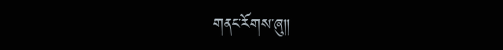གནང་རོགས་ཞུ༎